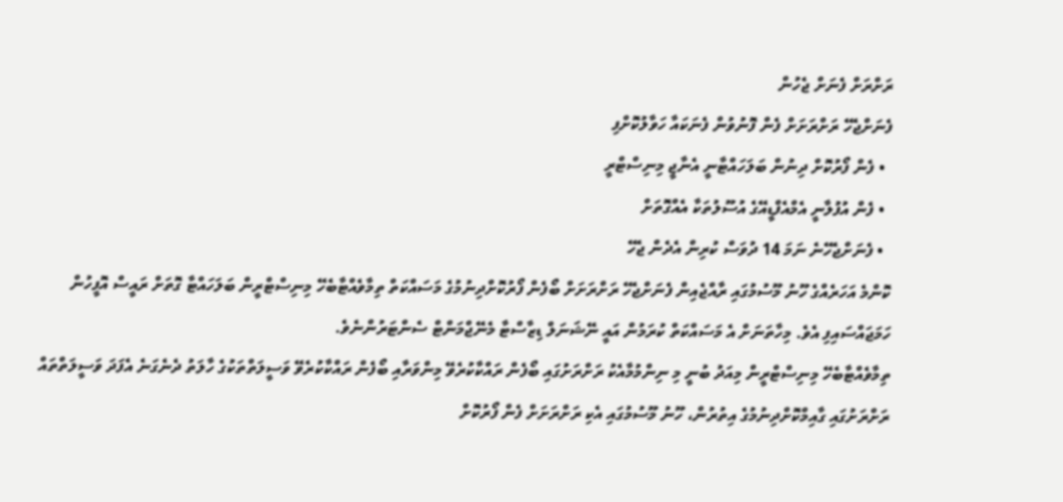ރަށްރަށް ފެނަށް ޖެހުން
ފެނަށްޖެހޭ ރަށްރަށަށް ފެން ފޮނުވުން ފެނަކައާ ހަވާލުކޮށްފި
  • ފެން ފޯރުކޮށް ދިނުން ބަލަހައްޓާނީ އެނާޖީ މިނިސްޓްރީ
  • ފެން އުފުލާނީ އެމްއެފްޑީއޭގެ އުސޫލުތަކާ އެއްގޮތަށް
  • ފެނަށްޖެހޭނެ ނަމަ 14 ދުވަސް ކުރިން އެދެން ޖެހޭ
ކޮންމެ އަހަރެއްގެ ހޫނު މޫސުމުގައި ރާއްޖެއިން ފެނަށްޖެހޭ ރަށްރަށަށް ބޯފެން ފޯރުކޮށްދިނުމުގެ މަސައްކަތް ތިމާވެއްޓާބެހޭ މިނިސްޓްރީން ބަލަހައްޓާ ގޮތަށް ރައީސް އޮފީހުން ހަމަޖައްސައިފި އެވެ. މިހާތަނަށް އެ މަސައްކަތް ކުރަމުން އައީ ނޭޝަނަލް ޑިޒާސްޓާ މެނޭޖްމަންޓް ސެންޓަރުންނެވެ.
ތިމާވެއްޓާބެހޭ މިނިސްޓްރީން މިއަދު ބުނީ މި ނިންމުމާއެކު ރަށްރަށުގައި ބޯފެން ރައްކާކުރެވޭ މިންވަރާއި ބޯފެން ރައްކާކުރެވޭ ވަސީލަތްތަކުގެ ހާލަތު ދެނެގަނެ އެފަދަ ވަސީލަތްތައް ރަށްރަށުގައި ގާއިމްކޮށްދިނުމުގެ އިތުރުން، ހޫނު މޫސުމުގައި އެކި ރަށްރަށަށް ފެން ފޯރުކޮށް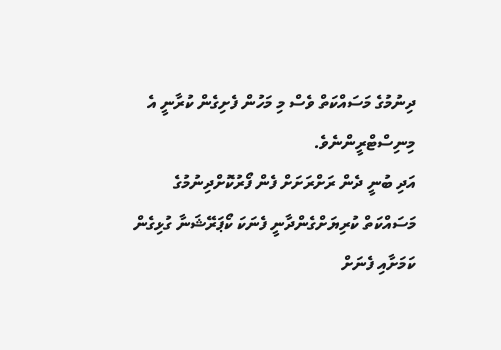ދިނުމުގެ މަސައްކަތް ވެސް މި މަހުން ފެށިގެން ކުރާނީ އެ މިނިސްޓްރީންނެވެ.
އަދި ބުނީ ދެން ރަށްރަށަށް ފެން ފޯރުކޮށްދިނުމުގެ މަސައްކަތް ކުރިޔަށްގެންދާނީ ފެނަކަ ކޯޕަރޭޝަނާ ގުޅިގެން ކަމަށާއި ފެނަށް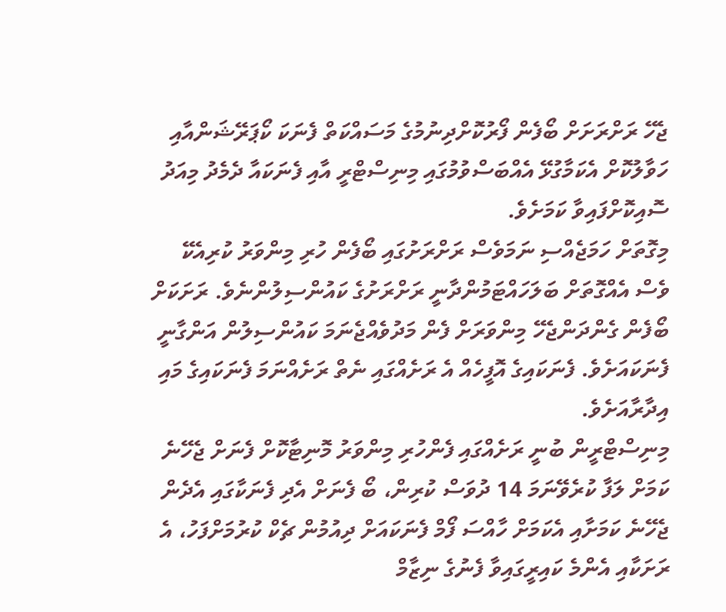ޖެހޭ ރަށްރަށަށް ބޯފެން ފޯރުކޮށްދިނުމުގެ މަސައްކަތް ފެނަކަ ކޯޕަރޭޝަންއާއި ހަވާލުކޮށް އެކަމާގުޅޭ އެއްބަސްވުމުގައި މިނިސްޓްރީ އާއި ފެނަކައާ ދެމެދު މިއަދު ސޮއިކޮށްފައިވާ ކަމަށެވެ.
މިގޮތަށް ހަމަޖެއްސި ނަމަވެސް ރަށްރަށުގައި ބޯފެން ހުރި މިންވަރު ކުރިއެކޭ ވެސް އެއްގޮތަށް ބަލަހައްޓަމުންދާނީ ރަށްރަށުގެ ކައުންސިލުންނެވެ. ރަށަކަށް ބޯފެން ގެންދަންޖެހޭ މިންވަރަށް ފެން މަދުވެއްޖެނަމަ ކައުންސިލުން އަންގާނީ ފެނަކައަށެވެ. ފެނަކައިގެ އޮފީހެއް އެ ރަށެއްގައި ނެތް ރަށެއްނަމަ ފެނަކައިގެ މައި އިދާރާއަށެވެ.
މިނިސްޓްރީން ބުނީ ރަށެއްގައި ފެންހުރި މިންވަރު މޮނިޓާކޮށް ފެނަށް ޖެހޭނެ ކަމަށް ލަފާ ކުރެވޭނަމަ 14 ދުވަސް ކުރިން، ބޯ ފެނަށް އެދި ފެނަކާގައި އެދެން ޖެހޭނެ ކަމަށާއި އެކަމަށް ހާއްސަ ފޯމް ފެނަކައަށް ދިއުމުން ޗެކް ކުރުމަށްފަހު، އެ ރަށަކާއި އެންމެ ކައިރީގައިވާ ފެނުގެ ނިޒާމް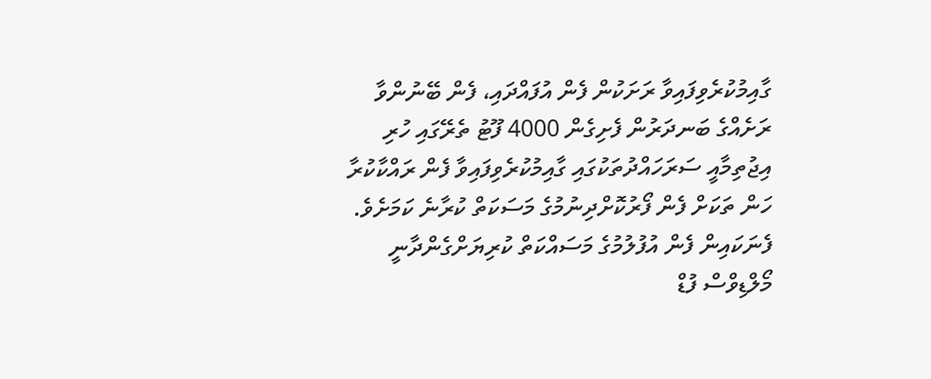ގާއިމުކުރެވިފައިވާ ރަށަކުން ފެން އުފައްދައި، ފެން ބޭނުންވާ ރަށެއްގެ ބަނދަރުން ފެށިގެން 4000 ފޫޓު ތެރޭގައި ހުރި އިޖުތިމާއީ ސަރަހައްދުތަކުގައި ގާއިމުކުރެވިފައިވާ ފެން ރައްކާކުރާ ހަން ތަކަށް ފެން ފޯރުކޮށްދިނުމުގެ މަސަކަތް ކުރާނެ ކަމަށެވެ. ފެނަކައިން ފެން އުފުލުމުގެ މަސައްކަތް ކުރިޔަށްގެންދާނީ މޯލްޑިވްސް ފުޑް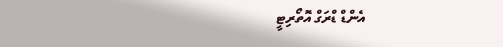އެންޑް ޑްރަގް އޮތޯރިޓީ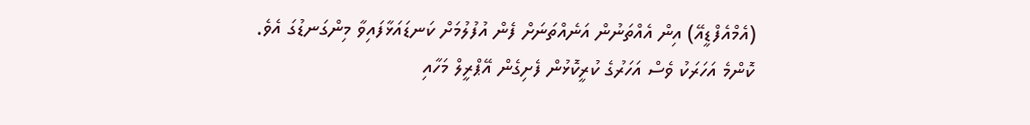(އެމްއެފްޑީއޭ) އިން އެއްތަނުން އަނެއްތަނަށް ފެން އުފުލުމަށް ކަނޑައަޅާފައިވާ މިންގަނޑުގަ އެވެ.
ކޮންމެ އަހަރަކު ވެސް އަހަރުގެ ކުރީކޮޅުން ފެށިގެން އޭޕްރީލް މަހާއި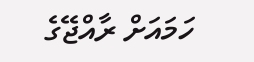ހަމައަށް ރާއްޖޭގެ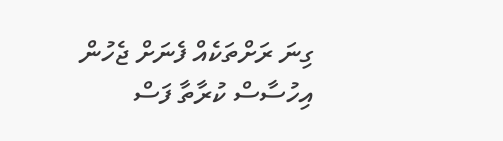ގިނަ ރަށްތަކެއް ފެނަށް ޖެހުން އިހުސާސް ކުރާތާ ފަސް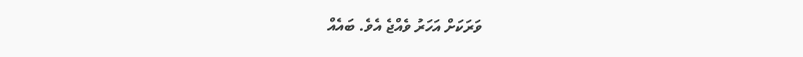ވަރަކަށް އަހަރު ވެއްޖެ އެވެ. ބައެއް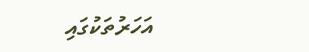އަހަރުތަކުގައި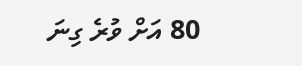80 އަށް ވުރެ ގިނަ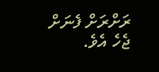ރަށްރަށް ފެނަށް ޖެހެ އެވެ.